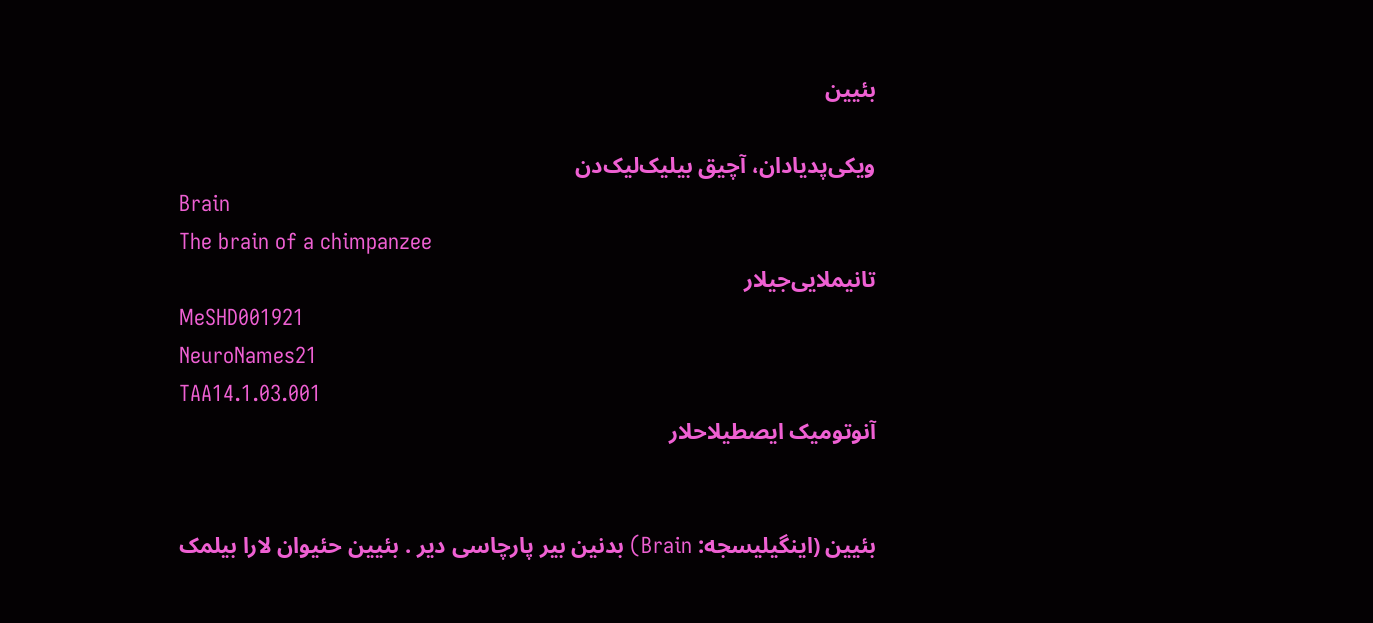بئیین

ویکی‌پدیادان، آچیق بیلیک‌لیک‌دن
Brain
The brain of a chimpanzee
تانیملایی‌جیلار
MeSHD001921
NeuroNames21
TAA14.1.03.001
آنوتومیک ایصطیلاحلار


بئیین (اینگیلیسجه: Brain) بدنین بیر پارچاسی دیر . بئیین حئیوان لارا بیلمک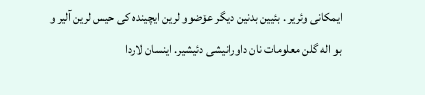ایمکانی وئریر . بئیین بدنین دیگر عۆضوو لرین ایچینده کی حیس لرین آلیر و بو اله گلن معلومات نان داورانیشی دئیشیر. اینسان لاردا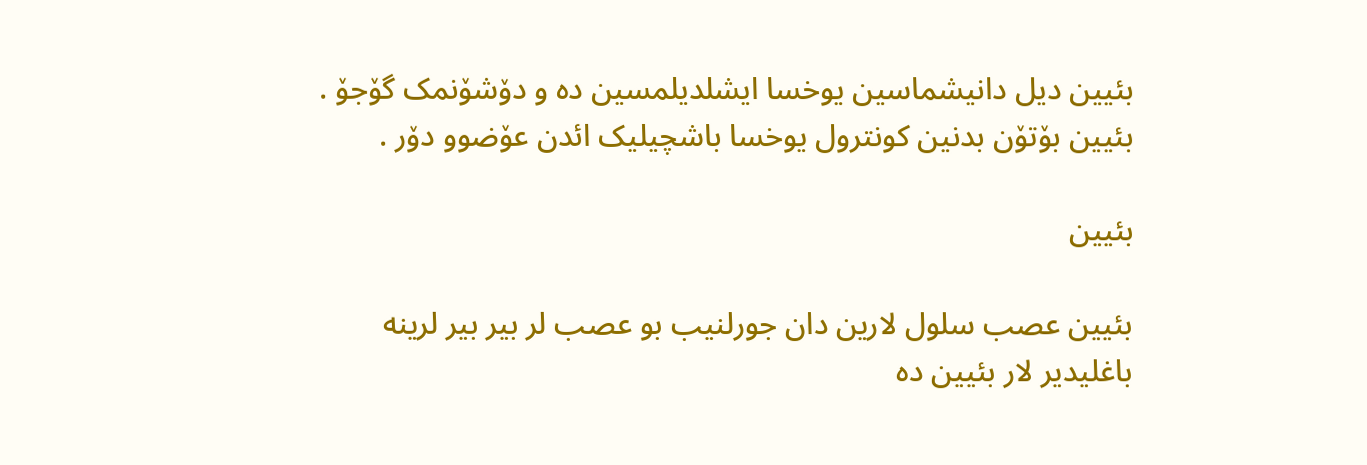بئیین دیل دانیشماسین یوخسا ایشلدیلمسین ده و دۆشۆنمک گۆجۆ . بئیین بۆتۆن بدنین کونترول یوخسا باشچیلیک ائدن عۆضوو دۆر .

بئیین

بئیین عصب سلول لارین دان جورلنیب بو عصب لر بیر بیر لرینه باغلیدیر لار بئیین ده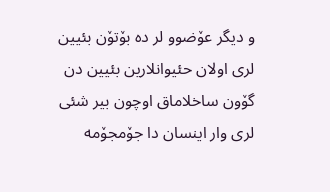و دیگر عۆضوو لر ده بۆتۆن بئیین لری اولان حئیوانلارین بئیین دن گۆون ساخلاماق اوچون بیر شئی لری وار اینسان دا جۆمجۆمه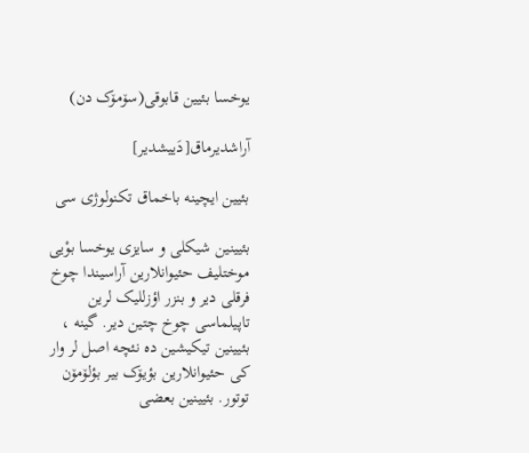یوخسا بئیین قابوقی(سۆمۆک دن)

آراشدیرماق[دَییشدیر]

بئیین ایچینه باخماق تکنولوژی سی

بئیینین شیکلی و سایزی یوخسا بوْیی موختلیف حئیوانلارین آراسیندا چوخ فرقلی دیر و بنزر اؤزللیک لرین تاپیلماسی چوخ چتین دیر. گینه ، بئیینین تیکیشین ده نئچه اصل لر وار کی حئیوانلارین بؤیۆک بیر بؤلۆمۆن توتور. بئیینین بعضی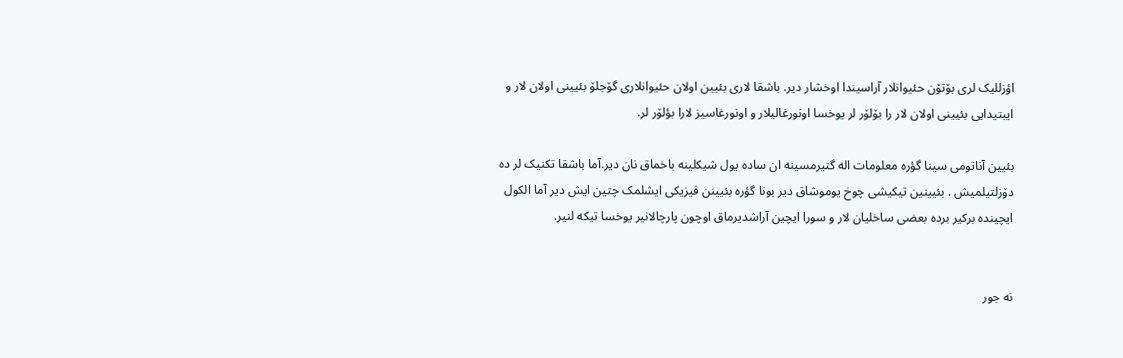اؤزللیک لری بۆتۆن حئیوانلار آراسیندا اوخشار دیر. باشقا لاری بئیین اولان حئیوانلاری گۆجلۆ بئیینی اولان لار و ایبتیدایی بئیینی اولان لار را بۆلۆر لر یوخسا اونورغالیلار و اونورغاسیز لارا بؤلۆر لر.

بئیین آناتومی سینا گؤره معلومات اله گتیرمسینه ان ساده یول شیکلینه باخماق نان دیر.آما باشقا تکنیک لر ده دۆزلتیلمیش . بئیینین تیکیشی چوخ یوموشاق دیر بونا گؤره بئیینن فیزیکی ایشلمک چتین ایش دیر آما الکول ایچینده برکیر برده بعضی ساخلیان لار و سورا ایچین آراشدیرماق اوچون پارچالانیر یوخسا تیکه لنیر.


نه جور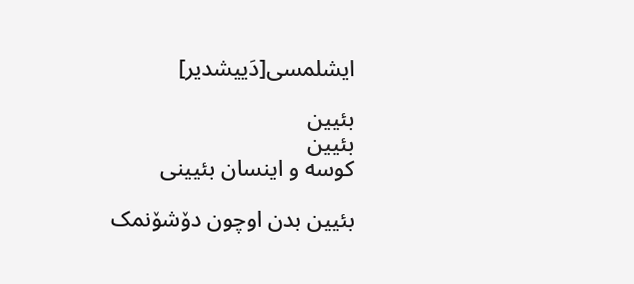ایشلمسی[دَییشدیر]

بئیین
بئیین
کوسه و اینسان بئیینی

بئیین بدن اوچون دۆشۆنمک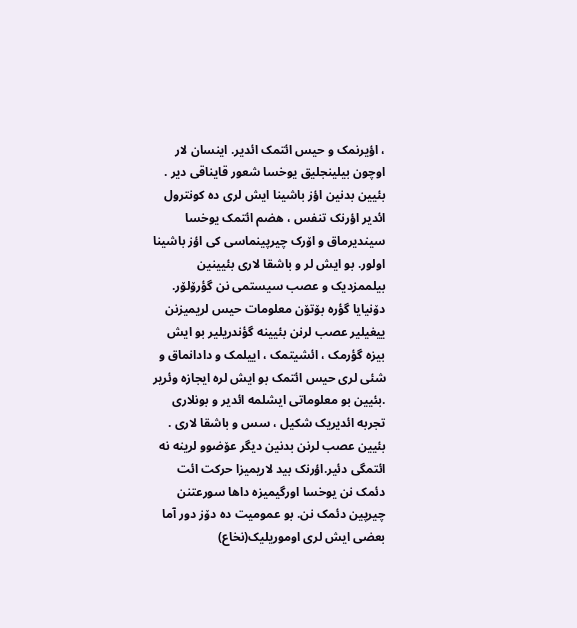، اؤیرنمک و حیس ائتمک ائدیر. اینسان لار اوچون بیلینجلیق یوخسا شعور قایناقی دیر . بئیین بدنین اؤز باشینا ایش لری ده کونترول ائدیر اؤرنک تنفس ، هضم ائتمک یوخسا سیندیرماق و اۆرک چیرپینماسی کی اؤز باشینا اولور. بو ایش لر و باشقا لاری بئیینین بیلممزدیک و عصب سیستمی نن گؤرۆلۆر. دۆنیایا گؤره بۆتۆن معلومات حیس لریمیزنن ییغیلیر عصب لرنن بئیینه گؤندریلیر بو ایش بیزه گؤرمک ، ائشیتمک ، اییلمک و دادانماق و شئی لری حیس ائتمک بو ایش لره ایجازه وئریر .بئیین بو معلوماتی ایشلمه ائدیر و بونلاری تجربه ائدیریک شکیل ، سس و باشقا لاری . بئیین عصب لرنن بدنین دیگر عۆضوو لرینه نه ائتمگی دئیر.اؤرنک بید لاریمیزا حرکت ائت دئمک نن یوخسا اورگیمیزه داها سورعتنن چیرپین دئمک نن. بو عمومیت ده دۆز دور آما بعضی ایش لری اوموریلیک(نخاع)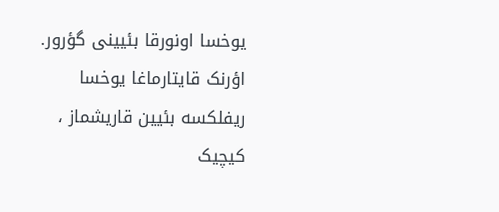یوخسا اونورقا بئیینی گؤرور. اؤرنک قایتارماغا یوخسا ریفلکسه بئیین قاریشماز ، کیچیک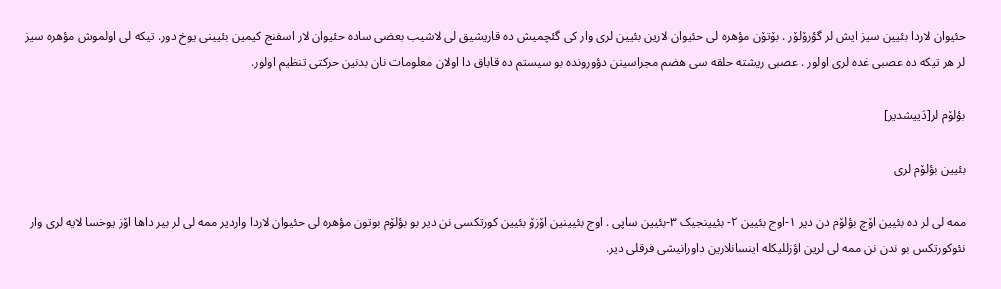حئیوان لاردا بئیین سیز ایش لر گؤرۆلۆر . بۆتۆن مؤهره لی حئیوان لارین بئیین لری وار کی گئچمیش ده قاریشیق لی لاشیب بعضی ساده حئیوان لار اسفنج کیمین بئیینی یوخ دور. تیکه لی اولموش مؤهره سیز لر هر تیکه ده عصبی غده لری اولور . عصبی ریشته حلقه سی هضم مجراسینن دؤورونده بو سیستم ده قاباق دا اولان معلومات نان بدنین حرکتی تنظیم اولور.

بؤلۆم لر[دَییشدیر]

بئیین بؤلۆم لری

ممه لی لر ده بئیین اۆچ بؤلۆم دن دیر ۱-اوج بئیین ۲- بئیینجیک ۳-بئیین ساپی . اوج بئیینین اۆزۆ بئیین کورتکسی نن دیر بو بؤلۆم بوتون مؤهره لی حئیوان لاردا واردیر ممه لی لر بیر داها اۆز یوخسا لایه لری وار نئوکورتکس بو ندن نن ممه لی لرین اؤزللیکله اینسانلارین داورانیشی فرقلی دیر.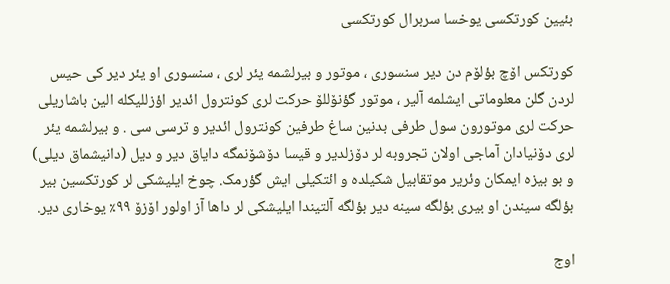بئیین کورتکسی یوخسا سربرال کورتکسی

کورتکس اۆچ بؤلۆم دن دیر سنسوری ، موتور و بیرلشمه یئر لری ، سنسوری او یئر دیر کی حیس لردن گلن معلوماتی ایشلمه آلیر ، موتور گؤنۆللۆ حرکت لری کونترول ائدیر اؤزللیکله الین باشاریلی حرکت لری موتورون سول طرفی بدنین ساغ طرفین کونترول ائدیر و ترسی سی . و بیرلشمه یئر لری دۆنیادان آماجی اولان تجروبه لر دۆزلدیر و قیسا دۆشۆنمگه دایاق دیر و دیل (دانیشماق دیلی) و بو بیزه ایمکان وئریر موتقابیل شکیلده و ائتکیلی ایش گؤرمک. چوخ ایلیشکی لر کورتکسین بیر بؤلگه سیندن او بیری بؤلگه سینه دیر بؤلگه آلتیندا ایلیشکی لر داها آز اولور اۆزۆ ۹۹٪ یوخاری دیر.

اوج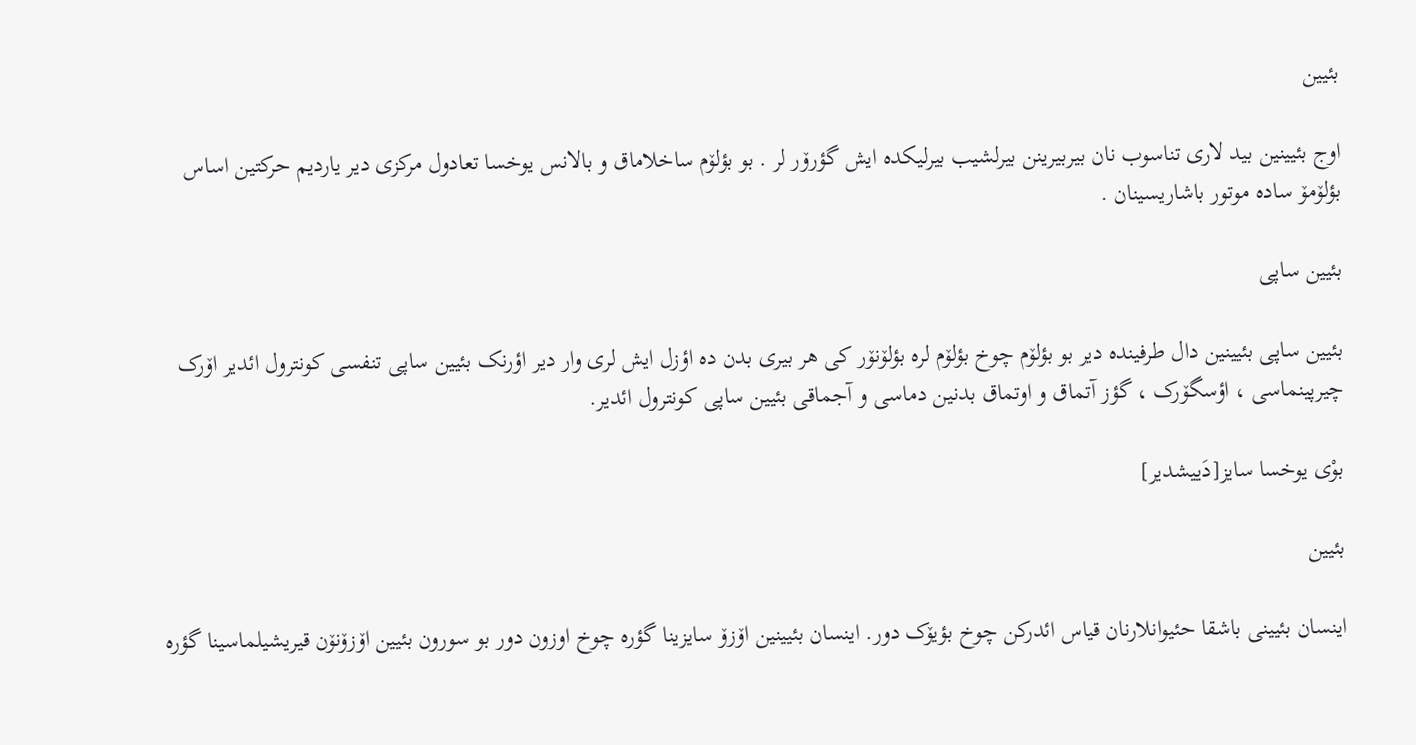بئیین

اوج بئیینین بید لاری تناسوب نان بیربیرینن بیرلشیب بیرلیکده ایش گؤرۆر لر . بو بؤلۆم ساخلاماق و بالانس یوخسا تعادول مرکزی دیر یاردیم حرکتین اساس بؤلۆمۆ ساده موتور باشاریسینان .

بئیین ساپی

بئیین ساپی بئیینین دال طرفینده دیر بو بؤلۆم چوخ بؤلۆم لره بؤلۆنۆر کی هر بیری بدن ده اؤزل ایش لری وار دیر اؤرنک بئیین ساپی تنفسی کونترول ائدیر اۆرک چیرپینماسی ، اؤسگۆرک ، گؤز آتماق و اوتماق بدنین دماسی و آجماقی بئیین ساپی کونترول ائدیر.

بوْی یوخسا سایز[دَییشدیر]

بئیین

اینسان بئیینی باشقا حئیوانلارنان قیاس ائدرکن چوخ بؤیۆک دور. اینسان بئیینین اۆزۆ سایزینا گؤره چوخ اوزون دور بو سورون بئیین اۆزۆنۆن قیریشیلماسینا گؤره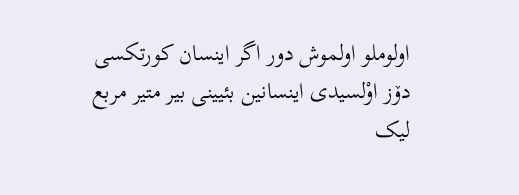اولوملو اولموش دور اگر اینسان کورتکسی دۆز اوْلسیدی اینسانین بئیینی بیر متیر مربع لیک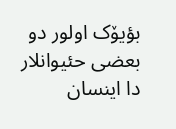بؤیۆک اولور دو بعضی حئیوانلار دا اینسان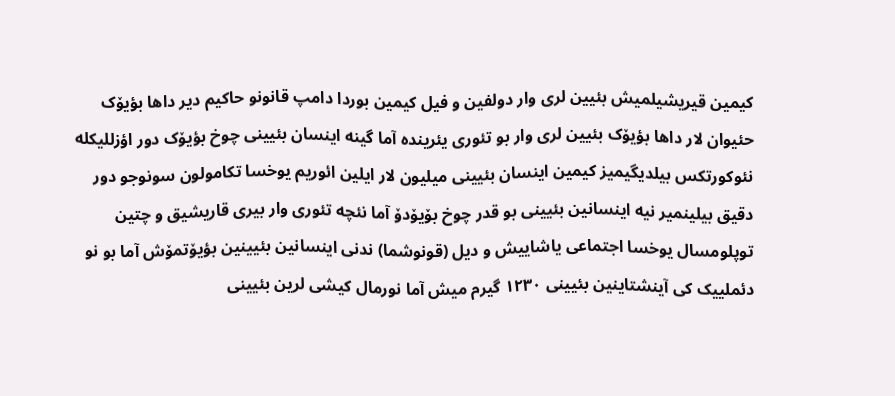کیمین قیریشیلمیش بئیین لری وار دولفین و فیل کیمین بوردا دامپ قانونو حاکیم دیر داها بؤیۆک حئیوان لار داها بؤیۆک بئیین لری وار بو تئوری یئرینده آما گینه اینسان بئیینی چوخ بؤیۆک دور اؤزللیکله نئوکورتکس بیلدیگیمیز کیمین اینسان بئیینی میلیون لار ایلین ائوریم یوخسا تکامولون سونوجو دور دقیق بیلینمیر نیه اینسانین بئیینی بو قدر چوخ بۆیۆدۆ آما نئچه تئوری وار بیری قاریشیق و چتین توپلومسال یوخسا اجتماعی یاشاییش و دیل (قونوشما) ندنی اینسانین بئیینین بؤیۆتمۆش آما بو نو دئملییک کی آینشتاینین بئیینی ۱۲۳۰ گیرم میش آما نورمال کیشی لرین بئیینی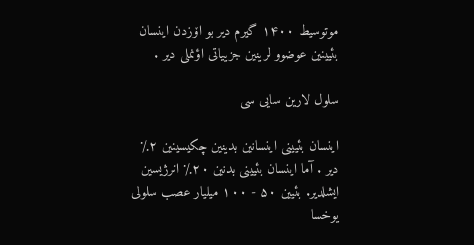موتوسیط ۱۴۰۰ گیرم دیر بو اۆزدن اینسان بئیینین عوضوو لرینین جزییاتی اؤنملی دیر .

سلول لارین سایی سی

اینسان بئیینی اینسانین بدینین چکیسینین ۲٪ دیر . آما اینسان بئیینی بدنین ۲۰٪ انرژیسین ایشلدیر. بئیین ۵۰ - ۱۰۰ میلیار عصب سلولی یوخسا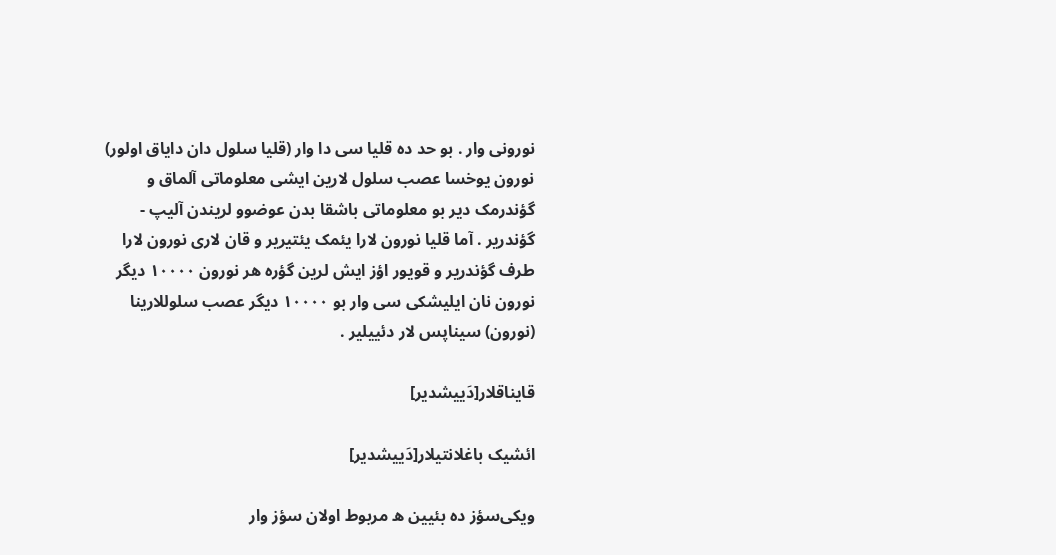نورونی وار . بو حد ده قلیا سی دا وار (قلیا سلول دان دایاق اولور) نورون یوخسا عصب سلول لارین ایشی معلوماتی آلماق و گؤندرمک دیر بو معلوماتی باشقا بدن عوضوو لریندن آلیپ - گؤندریر . آما قلیا نورون لارا یئمک یئتیریر و قان لاری نورون لارا طرف گؤندریر و قویور اؤز ایش لرین گؤره هر نورون ۱۰۰۰۰ دیگر نورون نان ایلیشکی سی وار بو ۱۰۰۰۰ دیگر عصب سلوللارینا (نورون) سیناپس لار دئییلیر .

قایناقلار[دَییشدیر]

ائشیک باغلانتیلار[دَییشدیر]

ویکی‌سؤز ده بئیین ه مربوط اولان سؤز وار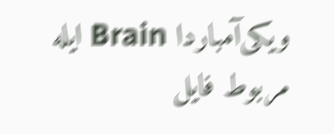ویکی‌آمباردا Brain ایله مربوط فایل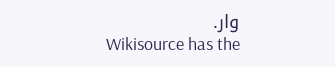وار.
Wikisource has the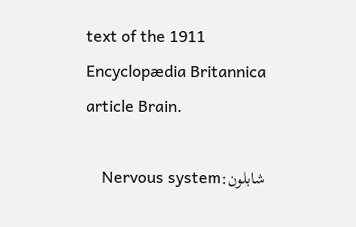text of the 1911 Encyclopædia Britannica article Brain.

شابلون:Nervous system